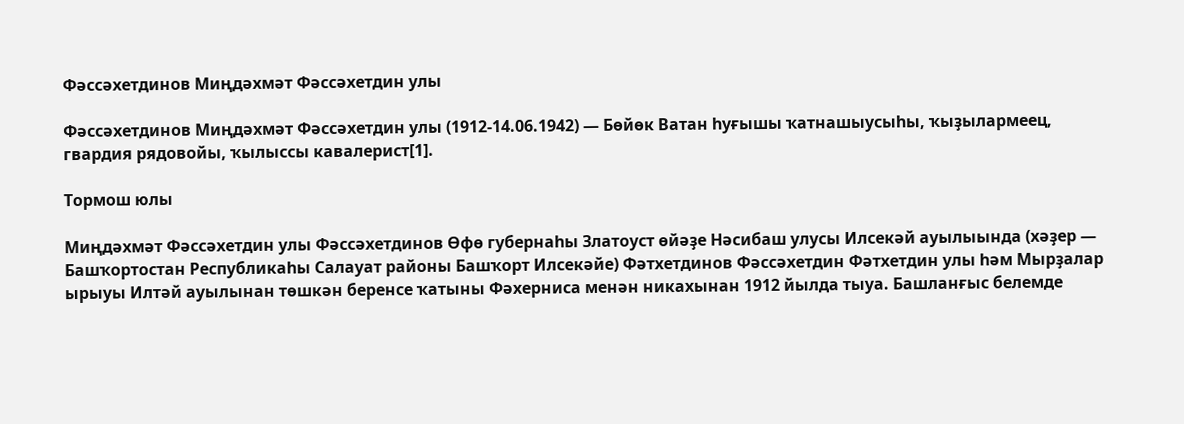Фәссәхетдинов Миңдәхмәт Фәссәхетдин улы

Фәссәхетдинов Миңдәхмәт Фәссәхетдин улы (1912-14.06.1942) — Бөйөк Ватан һуғышы ҡатнашыусыһы, ҡыҙылармеец, гвардия рядовойы, ҡылыссы кавалерист[1].

Тормош юлы

Миңдәхмәт Фәссәхетдин улы Фәссәхетдинов Өфө губернаһы Златоуст өйәҙе Нәсибаш улусы Илсекәй ауылыында (хәҙер — Башҡортостан Республикаһы Салауат районы Башҡорт Илсекәйе) Фәтхетдинов Фәссәхетдин Фәтхетдин улы һәм Мырҙалар ырыуы Илтәй ауылынан төшкән беренсе ҡатыны Фәхерниса менән никахынан 1912 йылда тыуа. Башланғыс белемде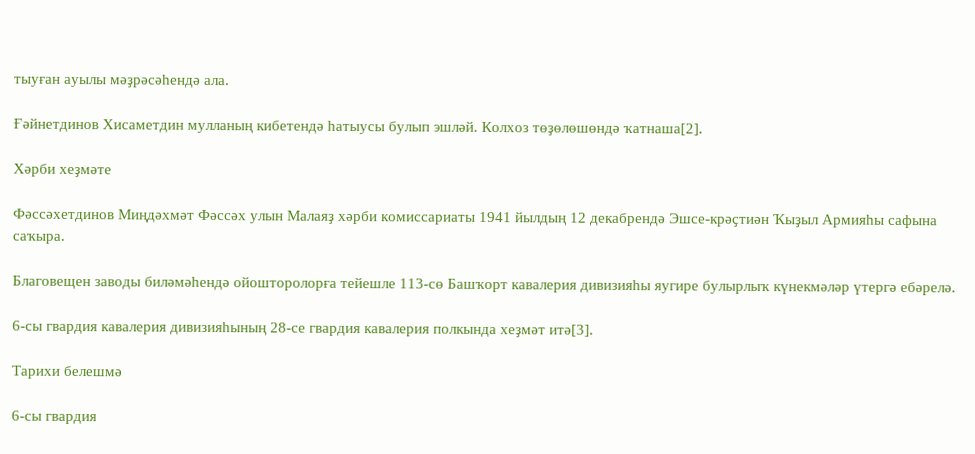тыуған ауылы мәҙрәсәһендә ала.

Ғәйнетдинов Хисаметдин мулланың кибетендә һатыусы булып эшләй. Колхоз төҙөлөшөндә ҡатнаша[2].

Хәрби хеҙмәте

Фәссәхетдинов Миңдәхмәт Фәссәх улын Малаяҙ хәрби комиссариаты 1941 йылдың 12 декабрендә Эшсе-крәҫтиән Ҡыҙыл Армияһы сафына саҡыра.

Благовещен заводы биләмәһендә ойошторолорға тейешле 113-сө Башҡорт кавалерия дивизияһы яугире булырлыҡ күнекмәләр үтергә ебәрелә.

6-сы гвардия кавалерия дивизияһының 28-се гвардия кавалерия полкында хеҙмәт итә[3].

Тарихи белешмә

6-сы гвардия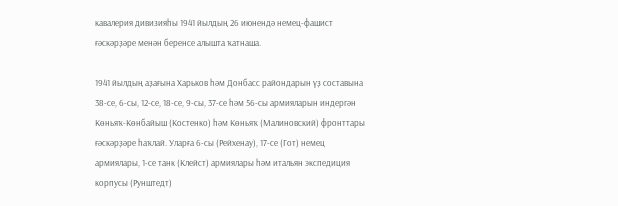кавалерия дивизияһы 1941 йылдың 26 июнендә немец-фашист ғәскәрҙәре менән беренсе алышта ҡатнаша.

1941 йылдың аҙағына Харьков һәм Донбасс райондарын үҙ составына 38-се, 6-сы, 12-се, 18-се, 9-сы, 37-се һәм 56-сы армияларын индергән Көньяҡ-Көнбайыш (Костенко) һәм Көньяҡ (Малиновский) фронттары ғәскәрҙәре һаҡлай. Уларға 6-сы (Рейхенау), 17-се (Гот) немец армиялары, 1-се танк (Клейст) армиялары һәм итальян экспедиция корпусы (Рунштедт)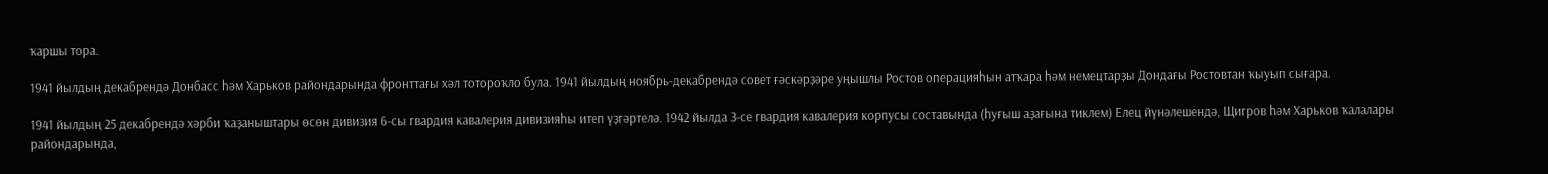ҡаршы тора.

1941 йылдың декабрендә Донбасс һәм Харьков райондарында фронттағы хәл тотороҡло була. 1941 йылдың ноябрь-декабрендә совет ғәскәрҙәре уңышлы Ростов операцияһын атҡара һәм немецтарҙы Дондағы Ростовтан ҡыуып сығара.

1941 йылдың 25 декабрендә хәрби ҡаҙаныштары өсөн дивизия 6-сы гвардия кавалерия дивизияһы итеп үҙгәртелә. 1942 йылда З-се гвардия кавалерия корпусы составында (һуғыш аҙағына тиклем) Елец йүнәлешендә, Щигров һәм Харьков ҡалалары райондарында,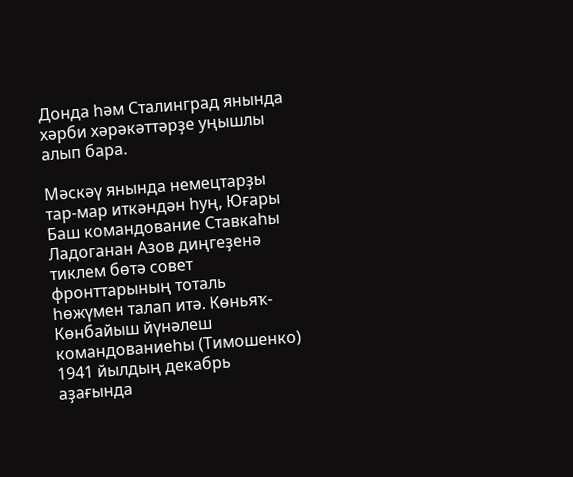Донда һәм Сталинград янында хәрби хәрәкәттәрҙе уңышлы алып бара.

Мәскәү янында немецтарҙы тар-мар иткәндән һуң, Юғары Баш командование Ставкаһы Ладоганан Азов диңгеҙенә тиклем бөтә совет фронттарының тоталь һөжүмен талап итә. Көньяҡ-Көнбайыш йүнәлеш командованиеһы (Тимошенко) 1941 йылдың декабрь аҙағында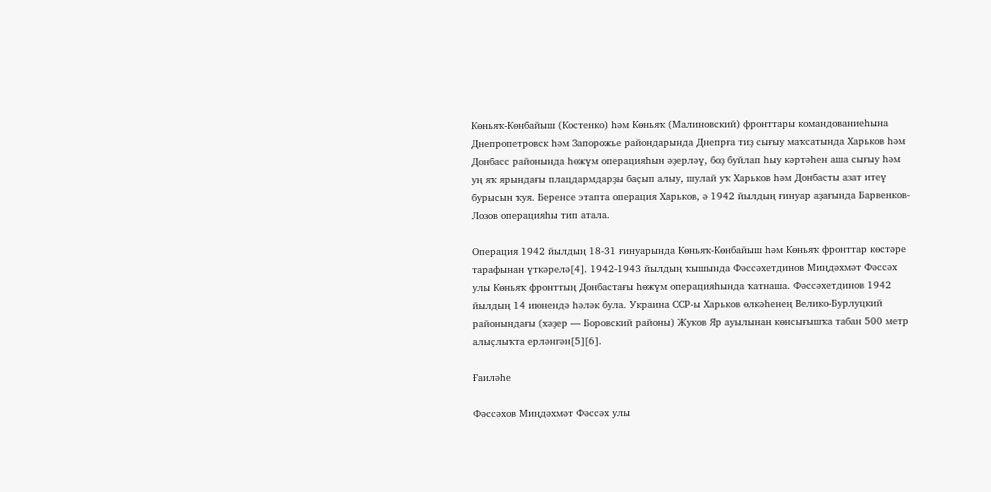Көньяҡ-Көнбайыш (Костенко) һәм Көньяҡ (Малиновский) фронттары командованиеһына Днепропетровск һәм Запорожье райондарында Днепрға тиҙ сығыу маҡсатында Харьков һәм Донбасс районында һөжүм операцияһын әҙерләү, боҙ буйлап һыу кәртәһен аша сығыу һәм уң яҡ ярындағы плацдармдарҙы баҫып алыу, шулай уҡ Харьков һәм Донбасты азат итеү бурысын ҡуя. Беренсе этапта операция Харьков, ә 1942 йылдың ғинуар аҙағында Барвенков-Лозов операцияһы тип атала.

Операция 1942 йылдың 18-31 ғинуарында Көньяҡ-Көнбайыш һәм Көньяҡ фронттар көстәре тарафынан үткәрелә[4]. 1942-1943 йылдың ҡышында Фәссәхетдинов Миңдәхмәт Фәссәх улы Көньяҡ фронттың Донбастағы һөжүм операцияһында ҡатнаша. Фәссәхетдинов 1942 йылдың 14 июнендә һәләк була. Украина ССР-ы Харьков өлкәһенең Велико-Бурлуцкий районындағы (хәҙер — Боровский районы) Жуков Яр ауылынан көнсығышҡа табан 500 метр алыҫлыҡта ерләнгән[5][6].

Ғаиләһе

Фәссәхов Миңдәхмәт Фәссәх улы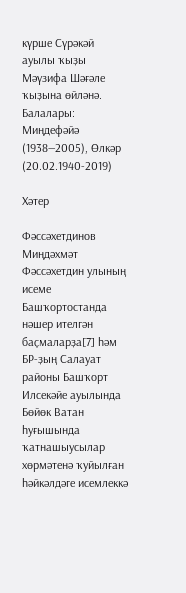күрше Сүрәкәй ауылы ҡыҙы Мәүзифа Шәғәле ҡыҙына өйләнә. Балалары: Миңдефәйә (1938—2005), Өлкәр (20.02.1940-2019)

Хәтер

Фәссәхетдинов Миңдәхмәт Фәссәхетдин улының исеме Башҡортостанда нәшер ителгән баҫмаларҙа[7] һәм БР-ҙың Салауат районы Башҡорт Илсекәйе ауылында Бөйөк Ватан һуғышында ҡатнашыусылар хөрмәтенә ҡуйылған һәйкәлдәге исемлеккә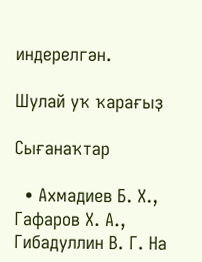индерелгән.

Шулай уҡ ҡарағыҙ

Сығанаҡтар

  • Ахмадиев Б. Х., Гафаров Х. А., Гибадуллин В. Г. На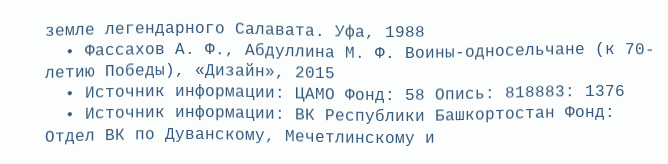земле легендарного Салавата. Уфа, 1988
  • Фассахов А. Ф., Абдуллина М. Ф. Воины-односельчане (к 70-летию Победы), «Дизайн», 2015
  • Источник информации: ЦАМО Фонд: 58 Опись: 818883: 1376
  • Источник информации: ВК Республики Башкортостан Фонд: Отдел ВК по Дуванскому, Мечетлинскому и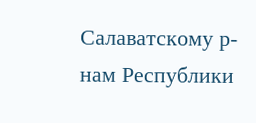Салаватскому р-нам Республики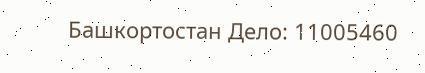Башкортостан Дело: 11005460